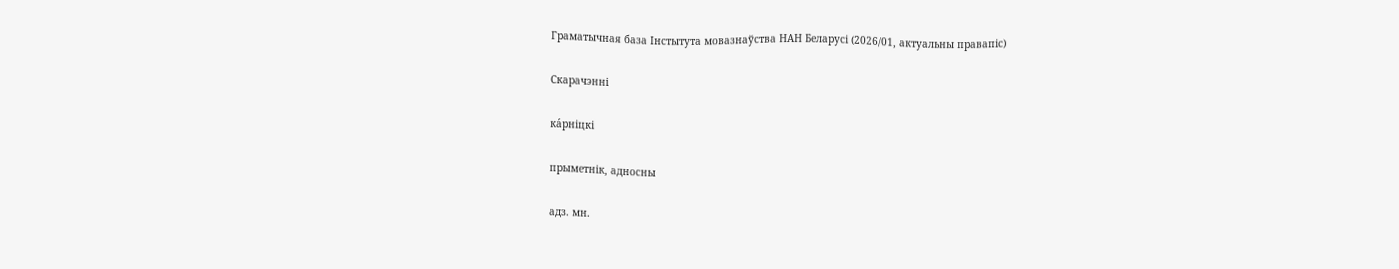Граматычная база Інстытута мовазнаўства НАН Беларусі (2026/01, актуальны правапіс)

Скарачэнні

ка́рніцкі

прыметнік, адносны

адз. мн.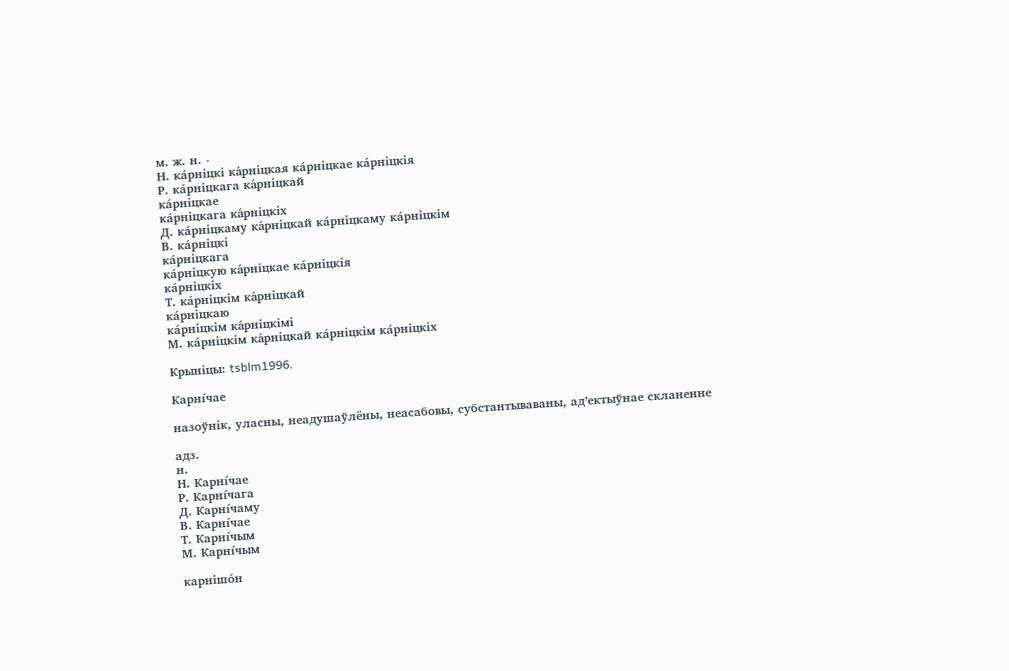м. ж. н. -
Н. ка́рніцкі ка́рніцкая ка́рніцкае ка́рніцкія
Р. ка́рніцкага ка́рніцкай
ка́рніцкае
ка́рніцкага ка́рніцкіх
Д. ка́рніцкаму ка́рніцкай ка́рніцкаму ка́рніцкім
В. ка́рніцкі
ка́рніцкага
ка́рніцкую ка́рніцкае ка́рніцкія
ка́рніцкіх
Т. ка́рніцкім ка́рніцкай
ка́рніцкаю
ка́рніцкім ка́рніцкімі
М. ка́рніцкім ка́рніцкай ка́рніцкім ка́рніцкіх

Крыніцы: tsblm1996.

Карні́чае

назоўнік, уласны, неадушаўлёны, неасабовы, субстантываваны, ад’ектыўнае скланенне

адз.
н.
Н. Карні́чае
Р. Карні́чага
Д. Карні́чаму
В. Карні́чае
Т. Карні́чым
М. Карні́чым

карнішо́н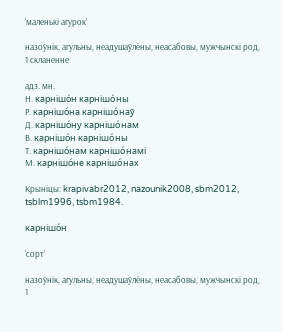‘маленькі агурок’

назоўнік, агульны, неадушаўлёны, неасабовы, мужчынскі род, 1 скланенне

адз. мн.
Н. карнішо́н карнішо́ны
Р. карнішо́на карнішо́наў
Д. карнішо́ну карнішо́нам
В. карнішо́н карнішо́ны
Т. карнішо́нам карнішо́намі
М. карнішо́не карнішо́нах

Крыніцы: krapivabr2012, nazounik2008, sbm2012, tsblm1996, tsbm1984.

карнішо́н

‘сорт’

назоўнік, агульны, неадушаўлёны, неасабовы, мужчынскі род, 1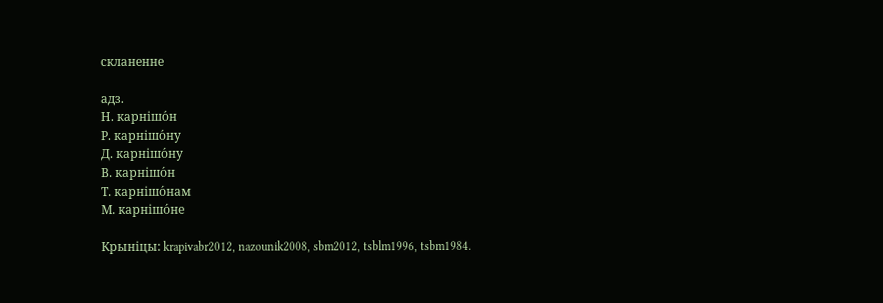скланенне

адз.
Н. карнішо́н
Р. карнішо́ну
Д. карнішо́ну
В. карнішо́н
Т. карнішо́нам
М. карнішо́не

Крыніцы: krapivabr2012, nazounik2008, sbm2012, tsblm1996, tsbm1984.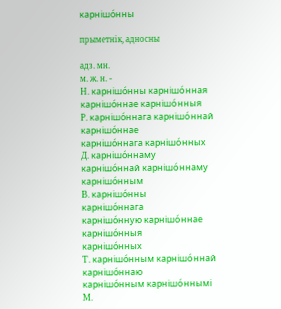карнішо́нны

прыметнік, адносны

адз. мн.
м. ж. н. -
Н. карнішо́нны карнішо́нная карнішо́ннае карнішо́нныя
Р. карнішо́ннага карнішо́ннай
карнішо́ннае
карнішо́ннага карнішо́нных
Д. карнішо́ннаму карнішо́ннай карнішо́ннаму карнішо́нным
В. карнішо́нны
карнішо́ннага
карнішо́нную карнішо́ннае карнішо́нныя
карнішо́нных
Т. карнішо́нным карнішо́ннай
карнішо́ннаю
карнішо́нным карнішо́ннымі
М.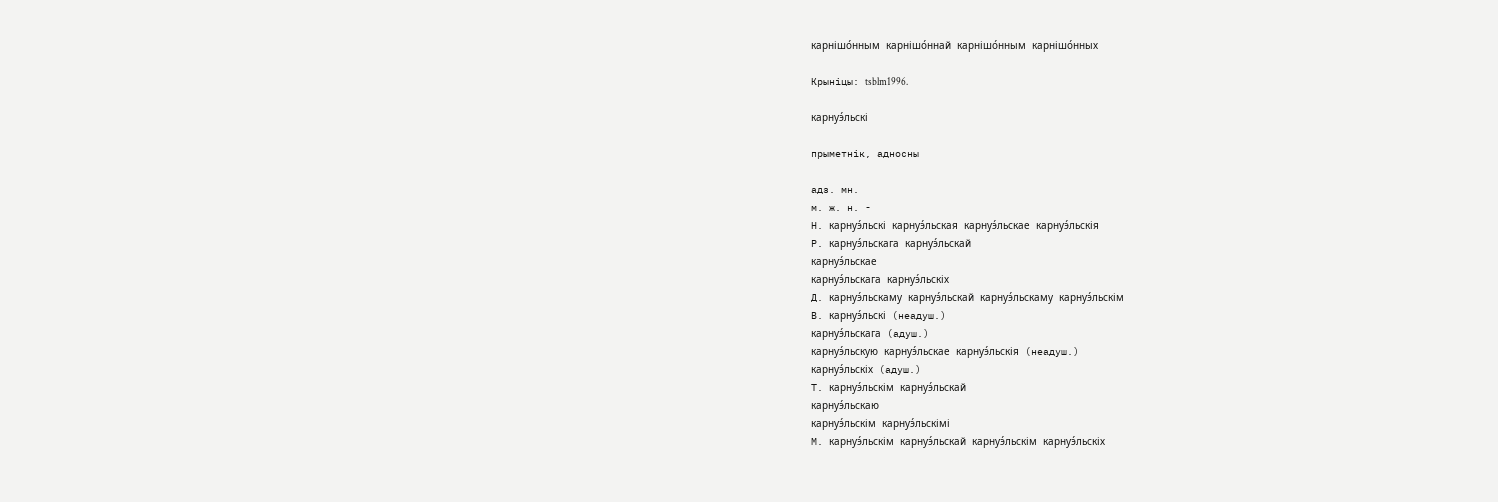карнішо́нным карнішо́ннай карнішо́нным карнішо́нных

Крыніцы: tsblm1996.

карнуэ́льскі

прыметнік, адносны

адз. мн.
м. ж. н. -
Н. карнуэ́льскі карнуэ́льская карнуэ́льскае карнуэ́льскія
Р. карнуэ́льскага карнуэ́льскай
карнуэ́льскае
карнуэ́льскага карнуэ́льскіх
Д. карнуэ́льскаму карнуэ́льскай карнуэ́льскаму карнуэ́льскім
В. карнуэ́льскі (неадуш.)
карнуэ́льскага (адуш.)
карнуэ́льскую карнуэ́льскае карнуэ́льскія (неадуш.)
карнуэ́льскіх (адуш.)
Т. карнуэ́льскім карнуэ́льскай
карнуэ́льскаю
карнуэ́льскім карнуэ́льскімі
М. карнуэ́льскім карнуэ́льскай карнуэ́льскім карнуэ́льскіх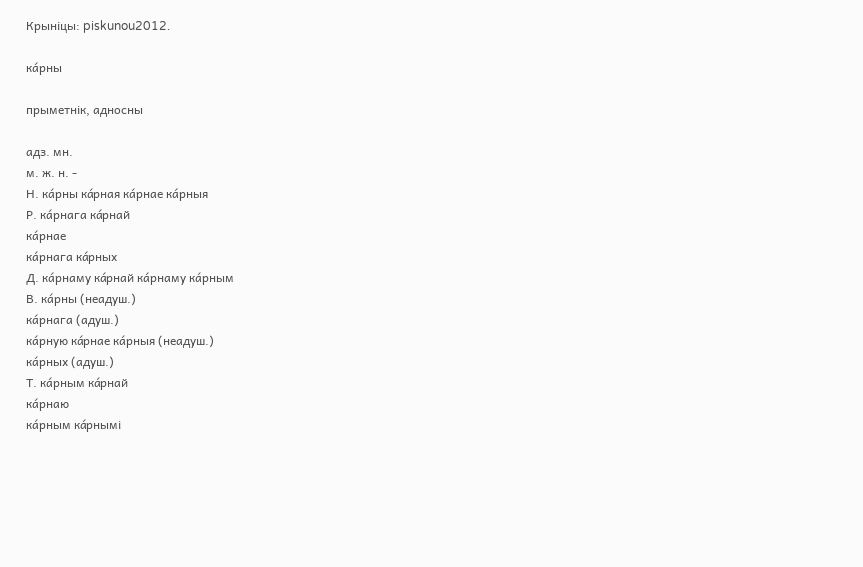Крыніцы: piskunou2012.

ка́рны

прыметнік, адносны

адз. мн.
м. ж. н. -
Н. ка́рны ка́рная ка́рнае ка́рныя
Р. ка́рнага ка́рнай
ка́рнае
ка́рнага ка́рных
Д. ка́рнаму ка́рнай ка́рнаму ка́рным
В. ка́рны (неадуш.)
ка́рнага (адуш.)
ка́рную ка́рнае ка́рныя (неадуш.)
ка́рных (адуш.)
Т. ка́рным ка́рнай
ка́рнаю
ка́рным ка́рнымі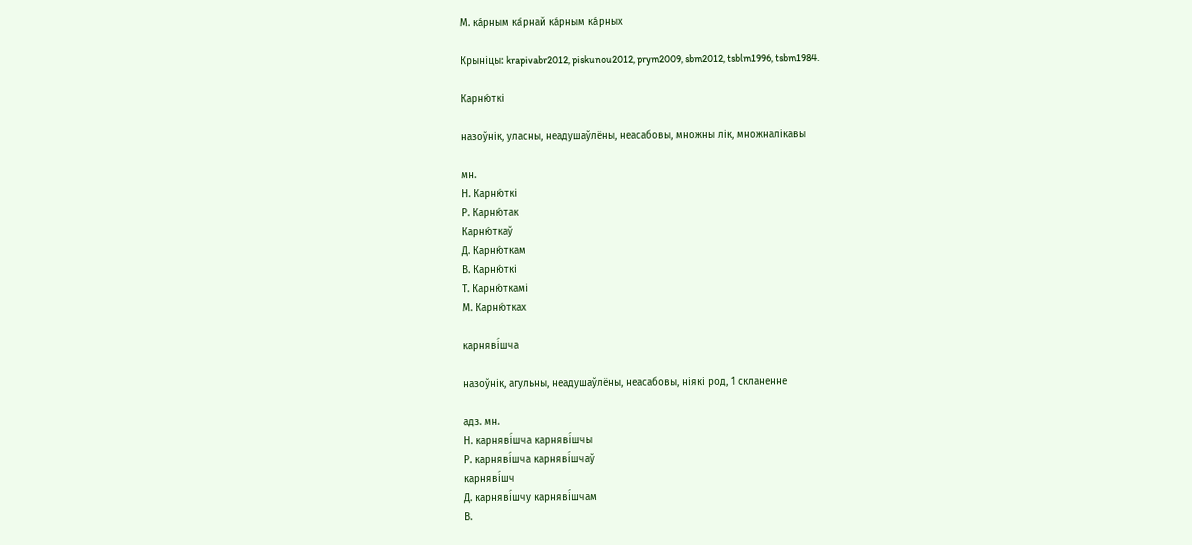М. ка́рным ка́рнай ка́рным ка́рных

Крыніцы: krapivabr2012, piskunou2012, prym2009, sbm2012, tsblm1996, tsbm1984.

Карню́ткі

назоўнік, уласны, неадушаўлёны, неасабовы, множны лік, множналікавы

мн.
Н. Карню́ткі
Р. Карню́так
Карню́ткаў
Д. Карню́ткам
В. Карню́ткі
Т. Карню́ткамі
М. Карню́тках

карняві́шча

назоўнік, агульны, неадушаўлёны, неасабовы, ніякі род, 1 скланенне

адз. мн.
Н. карняві́шча карняві́шчы
Р. карняві́шча карняві́шчаў
карняві́шч
Д. карняві́шчу карняві́шчам
В.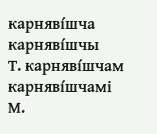карняві́шча карняві́шчы
Т. карняві́шчам карняві́шчамі
М.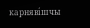карняві́шчы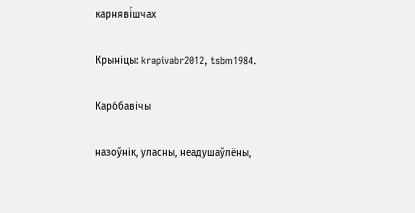карняві́шчах

Крыніцы: krapivabr2012, tsbm1984.

Каро́бавічы

назоўнік, уласны, неадушаўлёны,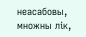неасабовы, множны лік,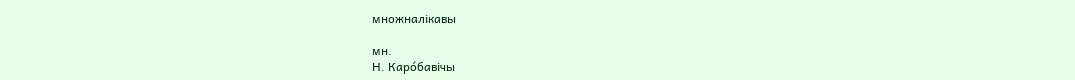множналікавы

мн.
Н. Каро́бавічы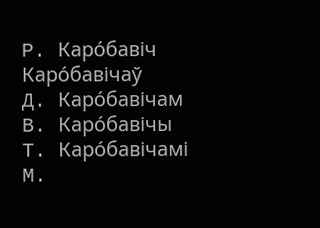Р. Каро́бавіч
Каро́бавічаў
Д. Каро́бавічам
В. Каро́бавічы
Т. Каро́бавічамі
М.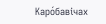Каро́бавічах